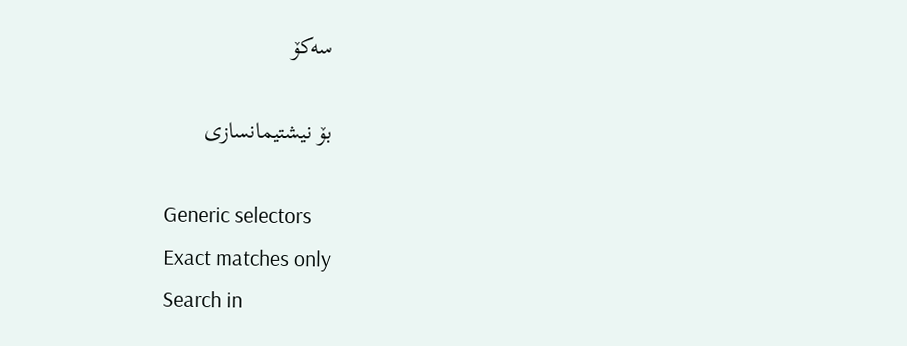سەکۆ

بۆ نیشتیمانسازی

Generic selectors
Exact matches only
Search in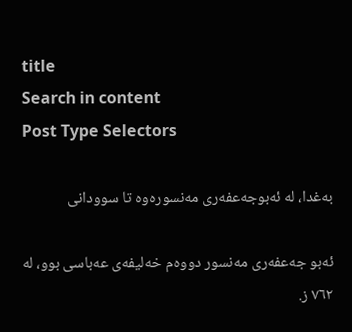title
Search in content
Post Type Selectors

بەغدا، لە ئەبوجەعفەری مەنسورەوە تا سوودانی

ئەبو جەعفەری مەنسور دووەم خەلیفەی عەباسی بوو، لە ٧٦٢ ز.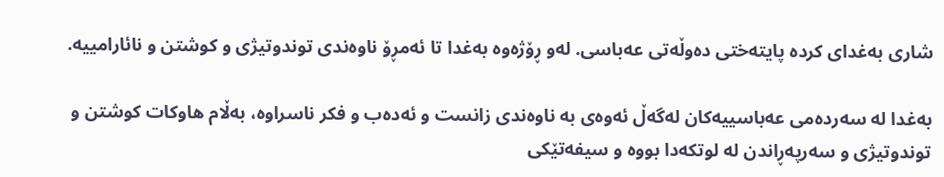شاری بەغدای کردە پایتەختی دەوڵەتی عەباسی. لەو ڕۆژەوە بەغدا تا ئەمڕۆ ناوەندی توندوتیژی و کوشتن و نائارامییە.

بەغدا لە سەردەمی عەباسییەکان لەگەڵ ئەوەی بە ناوەندی زانست و ئەدەب و فکر ناسراوە، بەڵام هاوکات کوشتن و توندوتیژی و سەرپەڕاندن لە لوتکەدا بووە و سیفەتێکی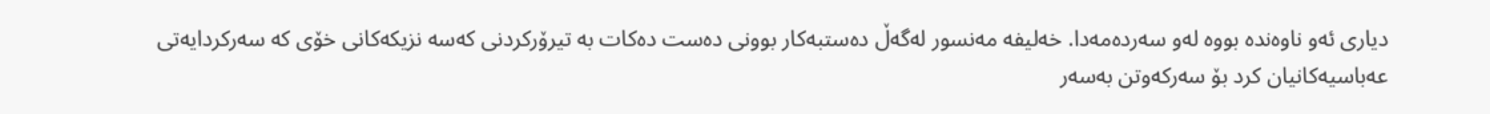دیاری ئەو ناوەندە بووە لەو سەردەمەدا. خەلیفە مەنسور لەگەڵ دەستبەکار بوونی دەست دەکات بە تیرۆرکردنی کەسە نزیکەکانی خۆی کە سەرکردایەتی عەباسیەکانیان کرد بۆ سەرکەوتن بەسەر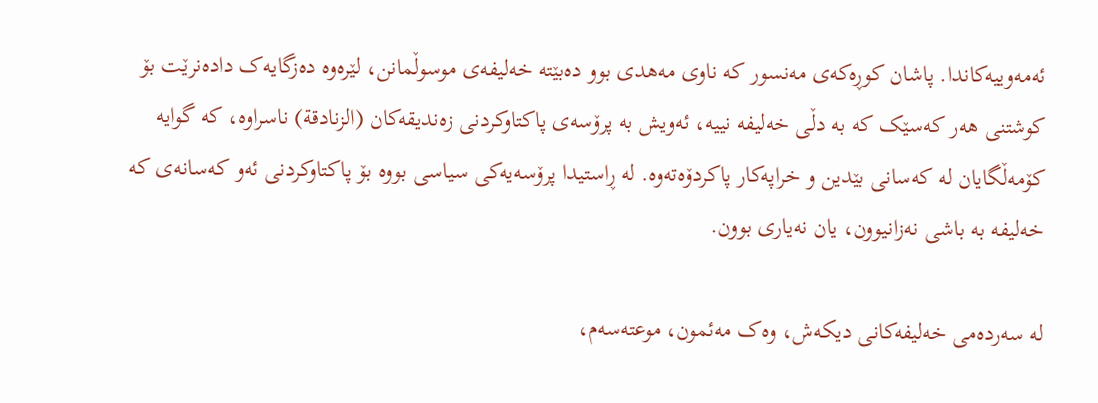ئەمەوییەکاندا. پاشان کوڕەکەی مەنسور کە ناوی مەهدی بوو دەبێتە خەلیفەی موسوڵمانن، لێرەوە دەزگایەک دادەنرێت بۆ کوشتنی هەر کەسێک کە بە دڵی خەلیفە نییە، ئەویش بە پرۆسەی پاکتاوکردنی زەندیقەکان (الزنادقة‌) ناسراوە، کە گوایە کۆمەڵگایان لە کەسانی بێدین و خراپەکار پاکردۆەتەوە. لە ڕاستیدا پرۆسەیەکی سیاسی بووە بۆ پاکتاوکردنی ئەو کەسانەی کە خەلیفە بە باشی نەزانیوون، یان نەیاری بوون.

لە سەردەمی خەلیفەکانی دیکەش، وەک مەئمون، موعتەسەم،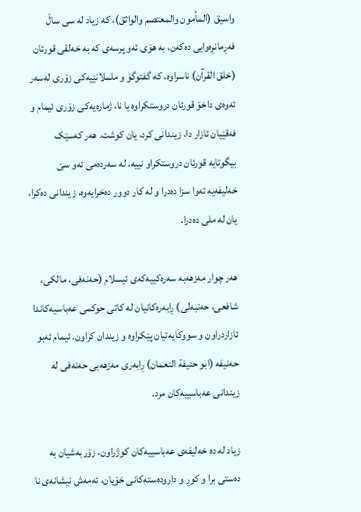واسیق (المأمون والمعتصم والواثق)، کە زیاد لە سی ساڵ فەڕمانڕەوایی دەکەن، بە هۆی ئەو پرسەی کە بە خەلقی قورئان (خلق القرآن) ناسراوە، کە گفتوگۆ و ململانێیەکی زۆری لەسەر ئەوەی داخۆ قورئان دروستکراوە یا نا، ژمارەیەکی زۆری ئیمام و فەقێیان ئازار دا، زیندانی کرد، یان کوشت. هەر کەسێک بیگوتایە قورئان دروستکراو نییە، لە سەردەمی ئەو سێ خەلیفەیە ئەوا سزا دەدرا و لە کار دوور دەخرایەوە، زیندانی دەکرا، یان لە ملی دەدرا.

هەر چوار مەزهەبە سەرەکییەکەی ئیسلام (حەنەفی، مالکی، شافعی، حەنبەلی) ڕابەرەکانیان لە کاتی حوکمی عەباسیەکاندا ئازاردراون و سووکایەتيان پێکراوە و زیندان کراون. ئیمام ئەبو حەنیفە (ابو حنیفة‌ النعمان) ڕابەری مەزهەبی حەنەفی لە زیندانی عەباسییەکان مرد.

زیاد لە دە خەلیفەی عەباسییەکان کوژراون، زۆربەشیان بە دەستی برا و کوڕ و دارودەستەکانی خۆیان، ئەمەش نیشانەی نا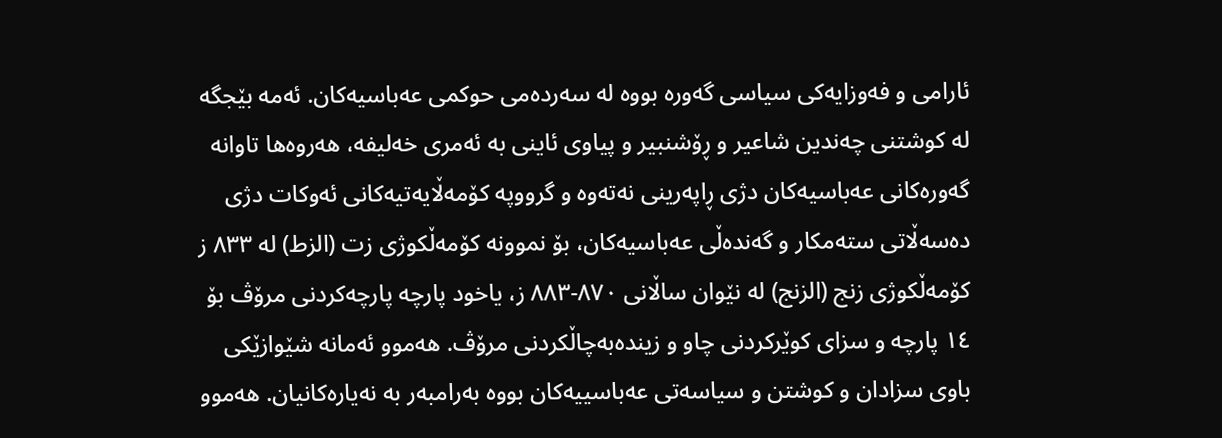ئارامی و فەوزایەکی سیاسی گەورە بووە لە سەردەمی حوکمی عەباسیەکان. ئەمە بێجگە لە کوشتنی چەندین شاعیر و ڕۆشنبیر و پیاوی ئاینی بە ئەمری خەلیفە، هەروەها تاوانە گەورەکانی عەباسیەکان دژی ڕاپەرینی نەتەوە و گرووپە کۆمەڵایەتیەکانی ئەوکات دژی دەسەڵاتی ستەمکار و گەندەڵی عەباسیەکان، بۆ نموونە کۆمەڵکوژی زت (الزط) لە ٨٣٣ ز کۆمەڵکوژی زنج (الزنج) لە نێوان ساڵانی ٨٧٠-٨٨٣ ز، یاخود پارچە پارچەکردنی مرۆڤ بۆ ١٤ پارچە و سزای کوێرکردنی چاو و زیندەبەچاڵکردنی مرۆڤ. هەموو ئەمانە شێوازێکی باوی سزادان و کوشتن و سیاسەتی عەباسییەکان بووە بەرامبەر بە نەیارەکانیان. هەموو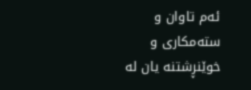ئەم تاوان و ستەمکاری و خوێنڕشتنە یان لە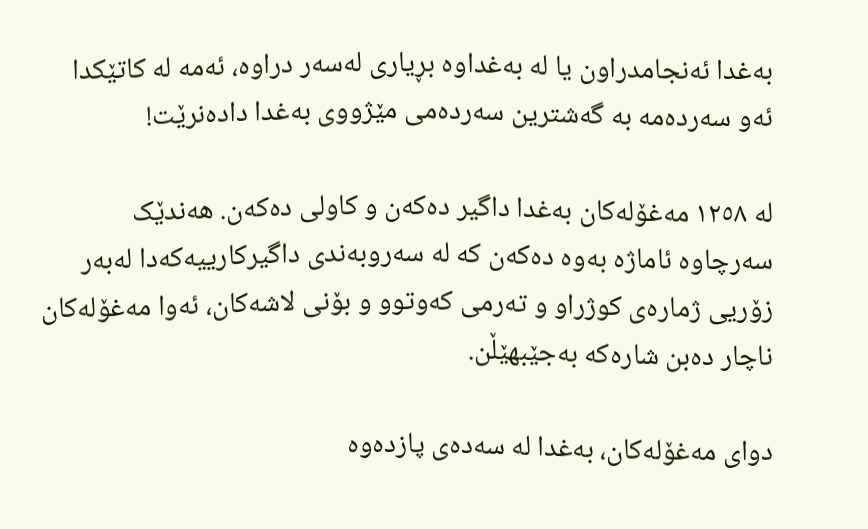بەغدا ئەنجامدراون یا لە بەغداوە بڕیاری لەسەر دراوە، ئەمە لە کاتێکدا ئەو سەردەمە بە گەشترین سەردەمی مێژووی بەغدا دادەنرێت!

لە ١٢٥٨ مەغۆلەکان بەغدا داگیر دەکەن و کاولی دەکەن. هەندێک سەرچاوە ئاماژە بەوە دەکەن کە لە سەروبەندی داگیرکارییەکەدا لەبەر زۆریی ژمارەی کوژراو و تەرمی کەوتوو و بۆنی لاشەکان، ئەوا مەغۆلەکان ناچار دەبن شارەکە بەجێبهێڵن.

دوای مەغۆلەکان، بەغدا لە سەدەی پازدەوە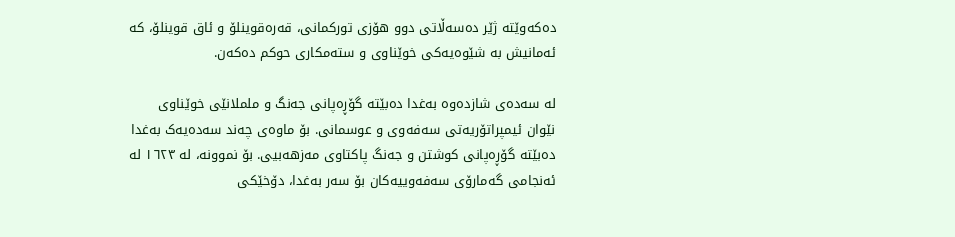دەکەوێتە ژێر دەسەڵاتی دوو هۆزی تورکمانی، قەرەقوینلۆ و ئاق قوینلۆ، کە ئەمانیش بە شێوەیەکی خوێناوی و ستەمکاری حوکم دەکەن.

لە سەدەی شازدەوە بەغدا دەبێتە گۆڕەپانی جەنگ و ململانێی خوێناوی نێوان ئیمپراتۆریەتی سەفەوی و عوسمانی. بۆ ماوەی چەند سەدەیەک بەغدا دەبێتە گۆڕەپانی کوشتن و جەنگ پاکتاوی مەزهەبیی. بۆ نموونە، لە ١٦٢٣ لە ئەنجامی گەمارۆی سەفەوییەکان بۆ سەر بەغدا، دۆخێکی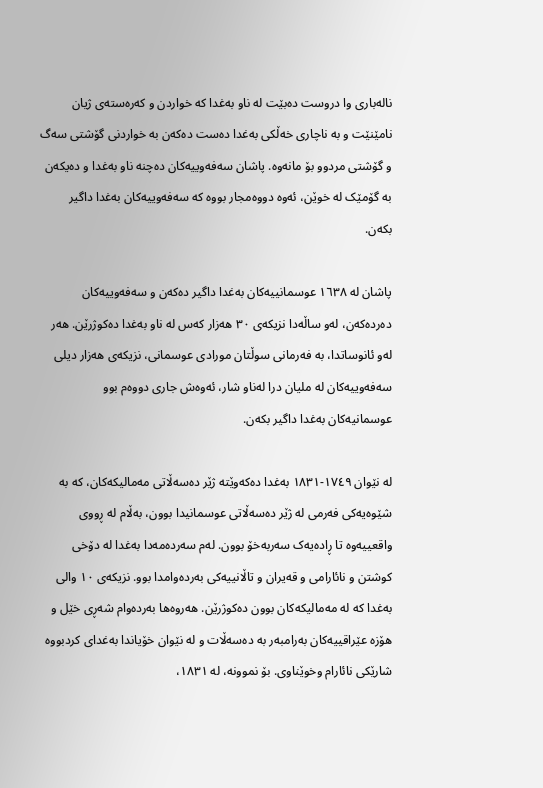نالەباری وا دروست دەبێت لە ناو بەغدا کە خواردن و کەرەستەی ژیان نامێنێت و بە ناچاری خەڵکی بەغدا دەست دەکەن بە خواردنی گۆشتی سەگ و گۆشتی مردوو بۆ مانەوە. پاشان سەفەوییەکان دەچنە ناو بەغدا و دەیکەن بە گۆمێک لە خوێن، ئەوە دووەمجار بووە کە سەفەوییەکان بەغدا داگیر بکەن.

پاشان لە ١٦٣٨ عوسمانییەکان بەغدا داگیر دەکەن و سەفەوییەکان دەردەکەن، لەو ساڵەدا نزیکەی ٣٠ هەزار کەس لە ناو بەغدا دەکوژرێن. هەر لەو ئانوساتدا، بە فەرمانی سوڵتان مورادی عوسمانی، نزیکەی هەزار دیلی سەفەوییەکان لە ملیان درا لەناو شار، ئەوەش جاری دووەم بوو عوسمانیەکان بەغدا داگیر بکەن.

لە نێوان ١٧٤٩-١٨٣١ بەغدا دەکەوێتە ژێر دەسەڵاتی مەمالیکەکان، کە بە شێوەیەکی فەرمی لە ژێر دەسەڵاتی عوسمانیدا بوون، بەڵام لە ڕووی واقعيیەوە تا ڕادەیەک سەربەخۆ بوون. لەم سەردەمەدا بەغدا لە دۆخی کوشتن و نائارامی و قەیران و تاڵانیيەکی بەردەوامدا بوو. نزیکەی ١٠ والی بەغدا کە لە مەمالیکەکان بوون دەکوژرێن. هەروەها بەردەوام شەڕی خێل و هۆزە عێراقییەکان بەرامبەر بە دەسەڵات و لە نێوان خۆیاندا بەغدای کردبووە شارێکی نائارام وخوێناوی. بۆ نموونە، لە ١٨٣١،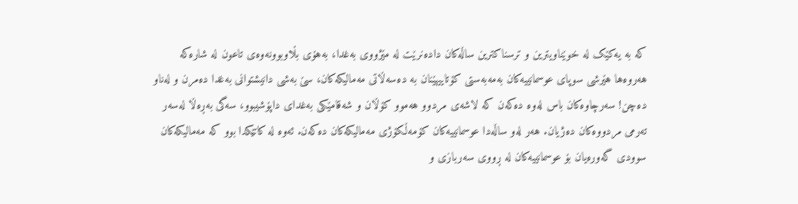کە بە یەکێک لە خوێناویترین و ترسناکترین ساڵەکان دادەنرێت لە مێژووی بەغدا، بەهۆی بڵاوبوونەوەی تاعون لە شارەکە هەروەها هێرشی سوپای عوسمانییەکان بەمەبەستی کۆتاییهێنان بە دەسەڵاتی مەمالیکەکان، سێ بەشی دانیشتوانی بەغدا دەمرن و لەناو دەچن! سەرچاوەکان باس لەوە دەکەن کە لاشەی مردوو هەموو کۆڵان و شەقامێکی بەغدای داپۆشیبوو، سەگی بەڕەڵا لەسەر تەرمی مردووەکان دەژیان. هەر لەو ساڵەدا عوسمانییەکان کۆمەڵکۆژی مەمالیکەکان دەکەن. ئەوە لە کاتێکدا بوو کە مەمالیکەکان سوودی گەورەیان بۆ عوسمانییەکان لە ڕووی سەربازی و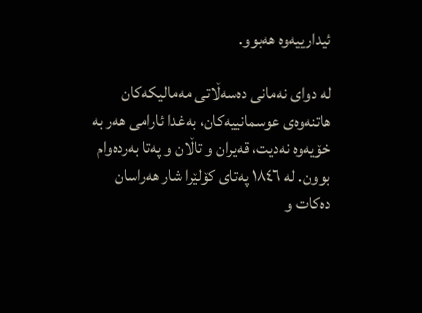ئیدارییەوە هەبوو.

لە دوای نەمانی دەسەڵاتی مەمالیکەکان هاتنەوەی عوسمانییەکان، بەغدا ئارامی هەر بە خۆیەوە نەدیت، قەیران و تاڵان و پەتا بەردەوام بوون. لە ١٨٤٦ پەتای کۆلێرا شار هەراسان دەکات و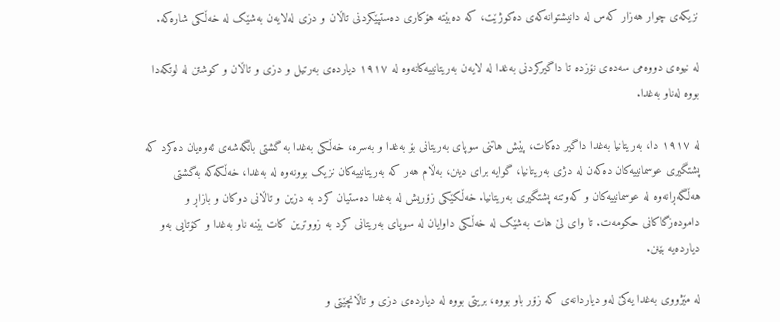نزیکەی چوار هەزار کەس لە دانیشتوانەکەی دەکوژێت، کە دەبێتە هۆکاری دەستپێکردنی تاڵان و دزی لەلایەن بەشێک لە خەڵکی شارەکە.

لە نیوەی دووەمی سەدەی نۆزدە تا داگیرکردنی بەغدا لە لایەن بەریتانییەکانەوە لە ١٩١٧ دیاردەی بەرتیل و دزی و تاڵان و کوشتن لە لوتکەدا بووە لەناو بەغدا.

لە ١٩١٧ دا، بەریتانیا بەغدا داگیر دەکات، پێش هاتنی سوپای بەریتانی بۆ بەغدا و بەسرە، خەڵکی بەغدا بە گشتی بانگەشەی ئەوەیان دەکرد کە پشتگیری عوسمانییەکان دەکەن لە دژی بەریتانیا، گوایە برای دینن، بەڵام هەر کە بەریتانییەکان نزیک بوونەوە لە بەغدا، خەڵکەکە بەگشتی هەڵگەڕانەوە لە عوسمانییەکان و کەوتنە پشتگیری بەریتانیا. خەڵکێکی زۆریش لە بەغدا دەستیان کرد بە دزین و تاڵانی دوکان و بازاڕ و دامودەزگاکانی حکومەت. تا وای لێ هات بەشێک لە خەڵکی داوایان لە سوپای بەریتانی کرد بە زووترین کات بێنە ناو بەغدا و کۆتایی بەو دیاردەیە بێنن.

لە مێژووی بەغدا یەکێ لەو دیاردانەی کە زۆر باو بووە، بریتی بووە لە دیاردەی دزی و تاڵانچێتی و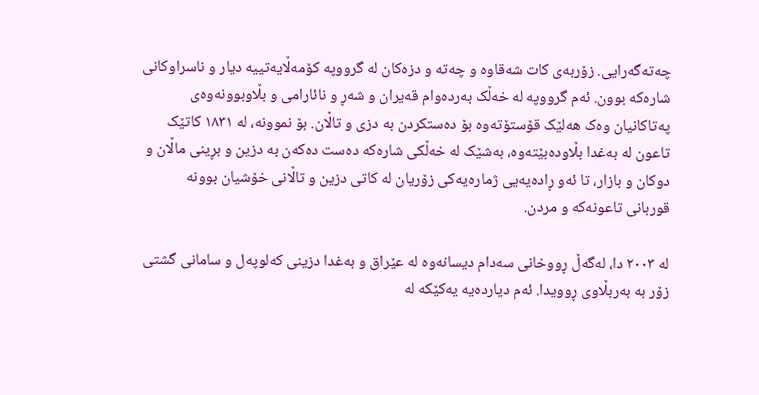چەتەگەرایی. زۆربەی کات شەقاوە و چەتە و دزەکان لە گرووپە کۆمەڵایەتییە دیار و ناسراوکانی شارەکە بوون. ئەم گرووپە لە خەڵک بەردەوام قەیران و شەڕ و نائارامی و بڵاوبوونەوەی پەتاکانيان وەک هەلێک قۆستۆتەوە بۆ دەستکردن بە دزی و تاڵان. بۆ نموونە، لە ١٨٣١ کاتێک تاعون لە بەغدا بڵاودەبێتەوە، بەشێک لە خەڵکی شارەکە دەست دەکەن بە دزین و بڕینی ماڵان و دوکان و بازار، تا ئەو ڕادەیەیی ژمارەیەکی زۆریان لە کاتی دزین و تاڵانی خۆشیان بوونە قوربانی تاعونەکە و مردن.

لە ٢٠٠٣ دا، لەگەڵ ڕووخانی سەدام دیسانەوە لە عێراق و بەغدا دزینی کەلوپەل و سامانی گشتی زۆر بە بەربڵاوی ڕوویدا. ئەم دیاردەیە یەکێکە لە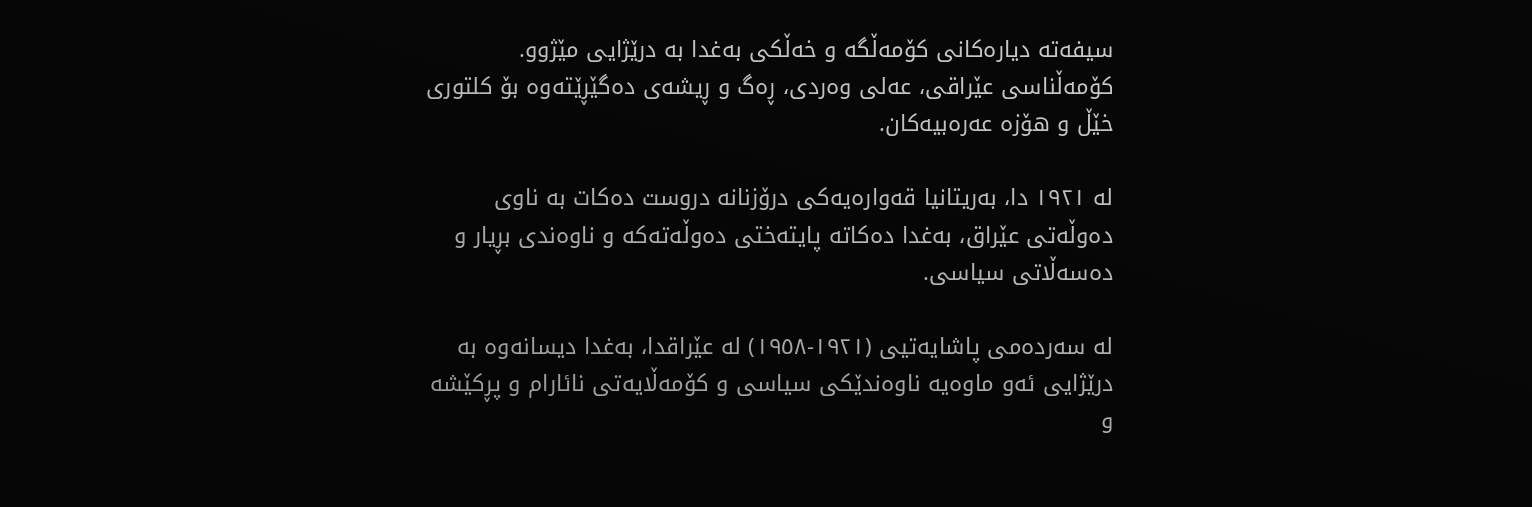سیفەتە دیارەکانی کۆمەڵگە و خەڵکی بەغدا بە درێژایی مێژوو. کۆمەڵناسی عێراقی، عەلی وەردی، ڕەگ و ڕیشەی دەگێڕێتەوە بۆ کلتوری خێڵ و هۆزە عەرەبیەکان.

لە ١٩٢١ دا، بەریتانیا قەوارەیەکی درۆزنانە دروست دەکات بە ناوی دەوڵەتی عێراق، بەغدا دەکاتە پایتەختی دەوڵەتەکە و ناوەندی بڕیار و دەسەڵاتی سیاسی.

لە سەردەمی پاشایەتيی (١٩٢١-١٩٥٨) لە عێراقدا، بەغدا دیسانەوە بە درێژایی ئەو ماوەیە ناوەندێکی سیاسی و کۆمەڵایەتی نائارام و پڕکێشە و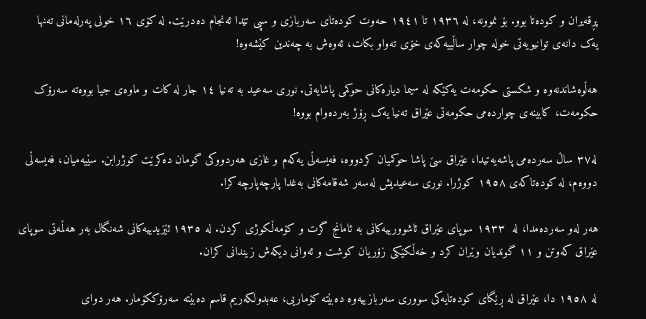پڕقەیران و کودەتا بوو. بۆ نموونە، لە ١٩٣٦ تا ١٩٤١ حەوت کودەتای سەربازی و سپی تێدا ئەنجام دەدرێت. لە کۆی ١٦ خولی پەرلەمانی تەنها یەک دانەی توانیویەتی خولە چوار ساڵییەکەی خۆی تەواو بکات، ئەوەش بە چەندین کێشەوە!

هەڵوەشاندنەوە و شکستی حکومەت یەکێکە لە سیما دیارەکانی حوکمی پاشایەتی. نوری سەعید بە تەنيا ١٤ جار لە کات و ماوەی جیا بووەتە سەرۆک حکومەت، کابینەی چواردەمی حکومەتی عێراق تەنيا یەک ڕۆژ بەردەوام بووە!

لە٣٧ ساڵ سەردەمی پاشەیەتیدا، عێراق سێ پاشا حوکمیان کردووە، فەیسەڵی یەکەم و غازی هەردووکی گومان دەکرێت کوژرابن. سێیەمیان، فەیسەڵی دووەم، لە کودەتاکەی ١٩٥٨ کوژرا. نوری سەعیدیش لەسەر شەقامەکانی بەغدا پارچەپارچە کرا.

هەر لەو سەردەمدا، لە  ١٩٣٣ سوپای عێراق ئاشوورییەکانی بە ئامانج گرت و کۆمەڵکوژی کردن. لە ١٩٣٥ ئێزیدییەکانی شەنگال بەر هەڵمەتی سوپای عێراق کەوتن و ١١ گوندیان وێران کرد و خەڵکێکی زۆریان کوشت و ئەوانی دیکەش زیندانی کران.

لە ١٩٥٨ دا، عێراق لە ڕێگای کودەتایەکی سووری سەربازییەوە دەبێتە کۆماریی، عەبدولکەریم قاسم دەبێتە سەرۆککۆمار. هەر دوای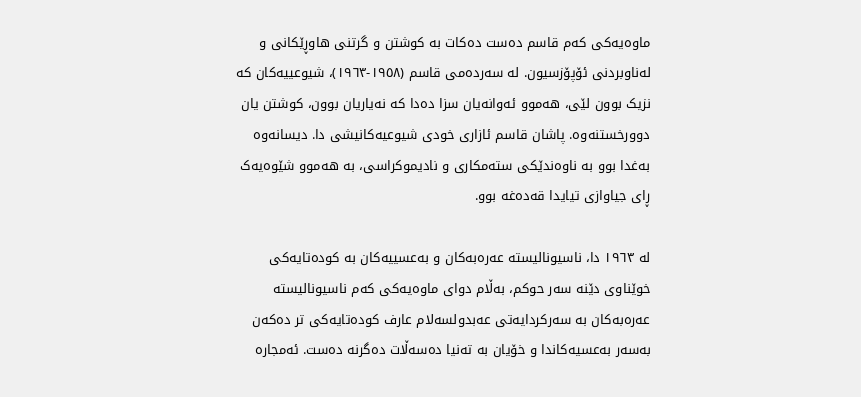ماوەیەکی کەم قاسم دەست دەکات بە کوشتن و گرتنی هاوڕێکانی و لەناوبردنی ئۆپۆزسیون. لە سەردەمی قاسم (١٩٥٨-١٩٦٣)، شیوعییەکان کە نزیک بوون لێی، هەموو ئەوانەیان سزا دەدا کە نەیاریان بوون، کوشتن یان دوورخستنەوە. پاشان قاسم ئازاری خودی شیوعیەکانیشی دا. دیسانەوە بەغدا بوو بە ناوەندێکی ستەمکاری و نادیموکراسی، بە هەموو شێوەیەک ڕای جیاوازی تیایدا قەدەغە بوو.

لە ١٩٦٣ دا، ناسیونالیستە عەرەبەکان و بەعسییەكان بە کودەتایەکی خوێناوی دێنە سەر حوکم، بەڵام دوای ماوەیەکی کەم ناسیونالیستە عەرەبەکان بە سەرکردایەتی عەبدولسەلام عارف کودەتایەکی تر دەکەن بەسەر بەعسیەکاندا و خۆیان بە تەنیا دەسەڵات دەگرنە دەست. ئەمجارە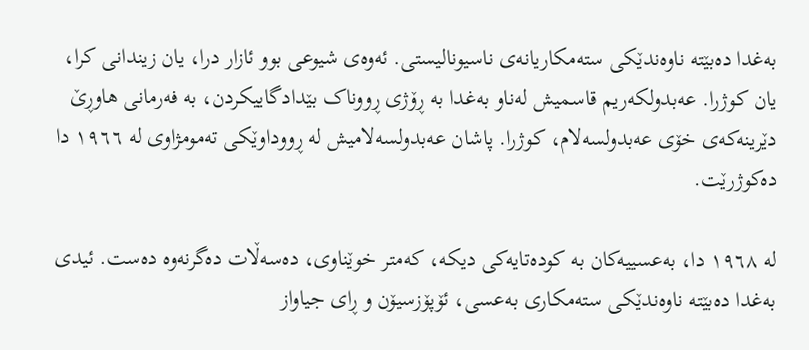بەغدا دەبێتە ناوەندێکی ستەمکاریانەی ناسیونالیستی. ئەوەی شیوعی بوو ئازار درا، یان زیندانی کرا، یان کوژرا. عەبدولکەریم قاسمیش لەناو بەغدا بە ڕۆژی ڕووناک بێدادگاییکردن، بە فەرمانی هاوڕێ دێرینەکەی خۆی عەبدولسەلام، کوژرا. پاشان عەبدولسەلامیش لە ڕووداوێکی تەمومژاوی لە ١٩٦٦ دا دەکوژرێت.

لە ١٩٦٨ دا، بەعسییەکان بە کودەتایەکی دیکە، کەمتر خوێناوی، دەسەڵات دەگرنەوە دەست. ئیدی بەغدا دەبێتە ناوەندێکی ستەمکاری بەعسی، ئۆپۆزسیۆن و ڕای جیاواز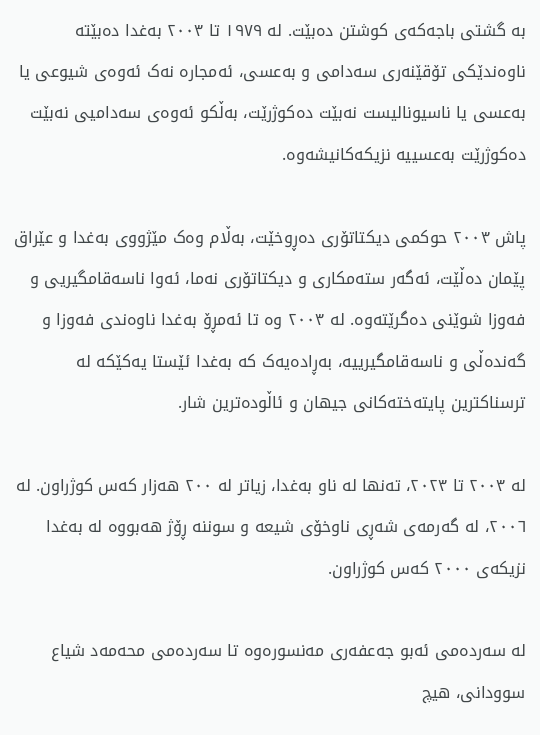بە گشتی باجەکەی کوشتن دەبێت. لە ١٩٧٩ تا ٢٠٠٣ بەغدا دەبێتە ناوەندێکی تۆقێنەری سەدامی و بەعسی، ئەمجارە نەک ئەوەی شیوعی یا بەعسی یا ناسیونالیست نەبێت دەکوژرێت، بەڵکو ئەوەی سەدامیی نەبێت دەکوژرێت بەعسییە نزیکەکانيشەوە.

پاش ٢٠٠٣ حوکمی دیکتاتۆری دەڕوخێت، بەڵام وەک مێژووی بەغدا و عێراق پێمان دەڵێت، ئەگەر ستەمکاری و دیکتاتۆری نەما، ئەوا ناسەقامگیریی و فەوزا شوێنی دەگرێتەوە. لە ٢٠٠٣ وە تا ئەمڕۆ بەغدا ناوەندی فەوزا و گەندەڵی و ناسەقامگیرییە، بەڕادەیەک کە بەغدا ئێستا یەکێکە لە ترسناکترین پایتەختەکانی جیهان و ئاڵودەترین شار.

لە ٢٠٠٣ تا ٢٠٢٣، تەنها لە ناو بەغدا، زیاتر لە ٢٠٠ هەزار کەس کوژراون. لە ٢٠٠٦، لە گەرمەی شەڕی ناوخۆی شیعە و سوننە ڕۆژ هەبووە لە بەغدا نزیکەی ٢٠٠٠ کەس کوژراون.

لە سەردەمی ئەبو جەعفەری مەنسورەوە تا سەردەمی محەمەد شياع سوودانی، هیچ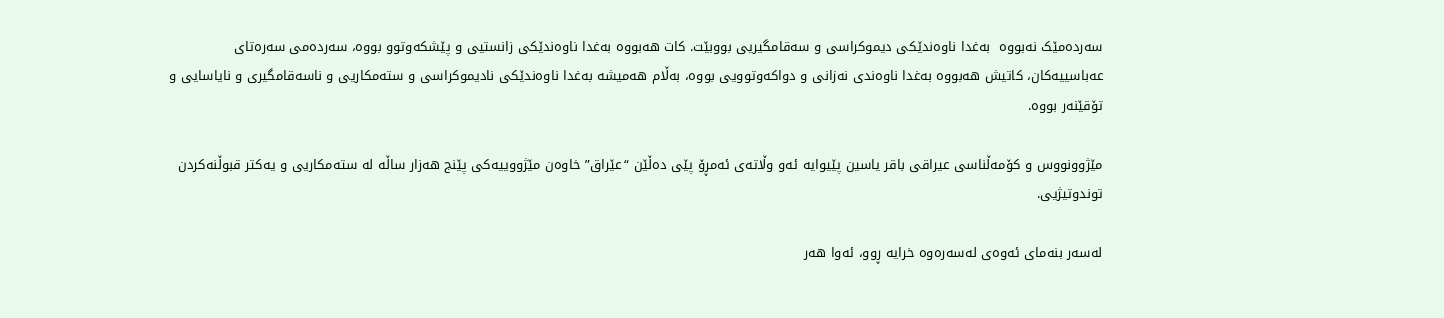سەردەمێک نەبووە  بەغدا ناوەندێکی دیموکراسی و سەقامگیریی بووبێت. کات هەبووە بەغدا ناوەندێکی زانستیی و پێشکەوتوو بووە، سەردەمی سەرەتای عەباسییەکان، کاتیش هەبووە بەغدا ناوەندی نەزانی و دواکەوتوویی بووە، بەڵام هەمیشە بەغدا ناوەندێکی نادیموکراسی و ستەمکاریی و ناسەقامگیری و نایاسایی و تۆقێنەر بووە.

مێژوونووس و کۆمەڵناسی عيراقی باقر یاسين پێیوایە ئەو وڵاتەی ئەمڕۆ پێی دەڵێن “عێراق” خاوەن مێژوویيەکی پێنج هەزار ساڵە لە ستەمکاریی و یەکتر قبوڵنەکردن توندوتيژیی.

لەسەر بنەمای ئەوەی لەسەرەوە خرایە ڕوو، ئەوا هەر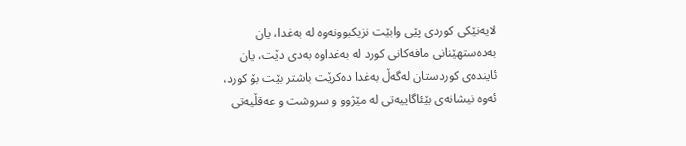لایەنێکی کوردی پێی وابێت نزیکبوونەوە لە بەغدا، یان بەدەستهێنانی مافەکانی کورد لە بەغداوە بەدی دێت، یان ئایندەی کوردستان لەگەڵ بەغدا دەکرێت باشتر بێت بۆ کورد، ئەوە نيشانەی بێئاگاییەتی لە مێژوو و سروشت و عەقڵیەتی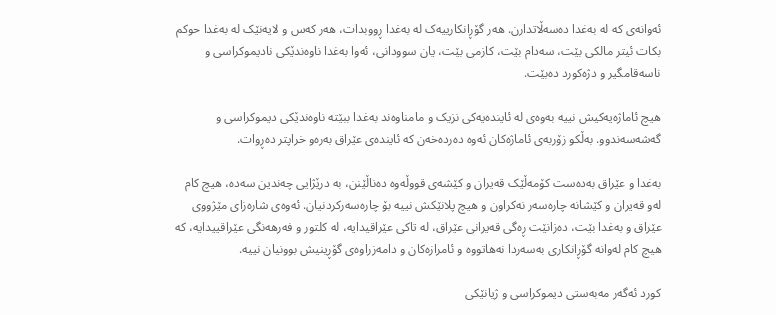ئەوانەی کە لە بەغدا دەسەڵاتدارن. هەر گۆڕانکارییەک لە بەغدا ڕووبدات، هەر کەس و لایەنێک لە بەغدا حوکم بکات ئیتر مالکی بێت، سەدام بێت، کازمی بێت، یان سوودانی، ئەوا بەغدا ناوەندێکی نادیموکراسی و ناسەقامگیر و دژەکورد دەبێت.

هیچ ئاماژەیەکیش نییە بەوەی لە ئایندەیەکی نزیک و مامناوەند بەغدا ببێتە ناوەندێکی دیموکراسی و گەشەسەندوو. بەڵکو زۆربەی ئاماژەکان ئەوە دەردەخەن کە ئايندەی عێراق بەرەو خراپتر دەڕوات.

بەغدا و عێراق بەدەست کۆمەڵێک قەیران و کێشەی قووڵەوە دەناڵێنن، بە درێژایی چەندین سەدە، هیچ کام لەو قەیران و کێشانە چارەسەر نەکراون و هیچ پلانێکش نییە بۆ چارەسەرکردنیان. ئەوەی شارەزای مێژووی عێراق و بەغدا بێت، دەزانێت ڕەگی قەیرانی عێراق، لە تاکی عێراقیدایە، لە کلتور و فەرهەنگی عێراقییدایە، کە هیچ کام لەوانە گۆڕانکاری بەسەردا نەهاتووە و ئامرازەکان و دامەزراوەی گۆڕینیش بوونیان نییە.

کورد ئەگەر مەبەستی دیموکراسی و ژیانێکی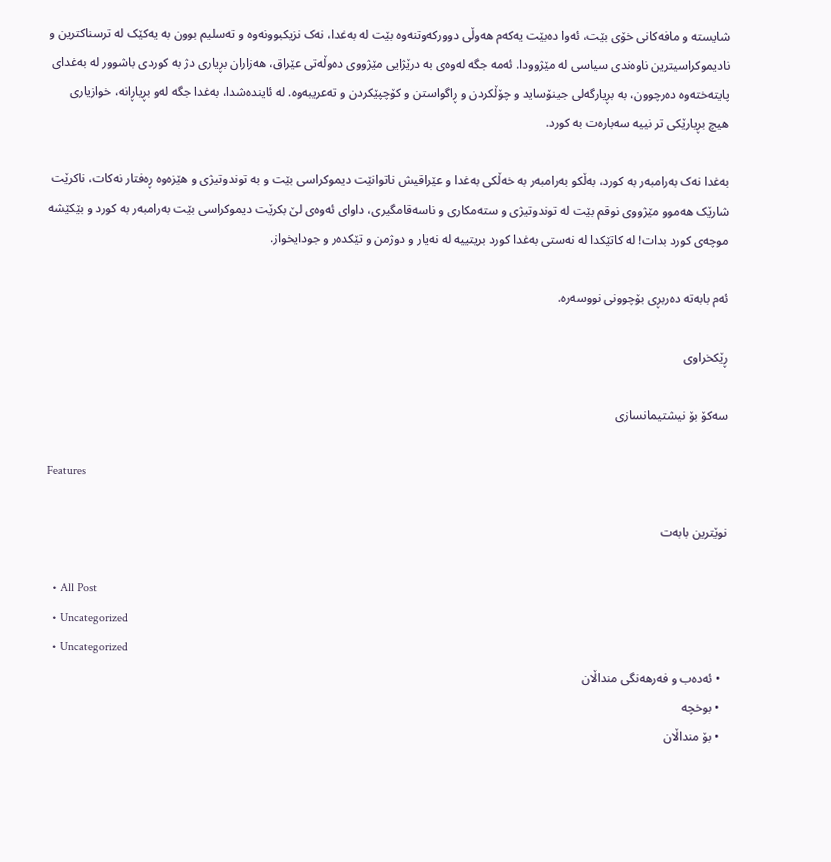شایستە و مافەکانی خۆی بێت، ئەوا دەبێت یەکەم هەوڵی دوورکەوتنەوە بێت لە بەغدا، نەک نزیکبوونەوە و تەسلیم بوون بە یەکێک لە ترسناکترین و نادیموکراسیترین ناوەندی سیاسی لە مێژوودا. ئەمە جگە لەوەی بە درێژایی مێژووی دەوڵەتی عێراق، هەزاران بڕیاری دژ بە کوردی باشوور لە بەغدای پایتەختەوە دەرچوون، بە بڕیارگەلی جینۆساید و چۆڵکردن و ڕاگواستن و کۆچپێکردن و تەعریبەوە. لە ئایندەشدا، بەغدا جگە لەو بڕیاڕانە، خوازیاری هیچ بڕیارێکی تر نییە سەبارەت بە کورد.

بەغدا نەک بەرامبەر بە کورد، بەڵکو بەرامبەر بە خەڵکی بەغدا و عێراقیش ناتوانێت دیموکراسی بێت و بە توندوتیژی و هێزەوە ڕەفتار نەکات، ناکرێت شارێک هەموو مێژووی نوقم بێت لە توندوتیژی و ستەمکاری و ناسەقامگیری، داوای ئەوەی لێ بکرێت دیموکراسی بێت بەرامبەر بە کورد و بێکێشە موچەی کورد بدات! لە کاتێکدا لە نەستی بەغدا کورد بریتییە لە نەیار و دوژمن و تێکدەر و جودایخواز.

ئەم بابەتە دەربڕی بۆچوونی نووسەرە.

ڕێکخراوی

سەکۆ بۆ نیشتیمانسازی

Features

نوێترین بابەت

  • All Post
  • Uncategorized
  • Uncategorized
  • ئەدەب و فەرهەنگی منداڵان
  • بوخچە
  • بۆ منداڵان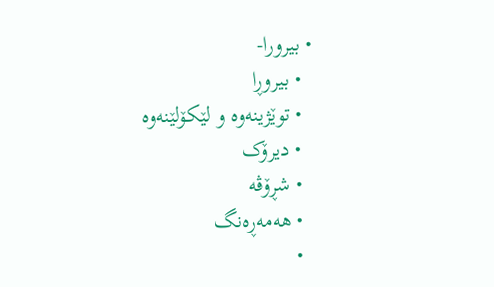• بیرورا-
  • بیروڕا
  • توێژینەوە و لێکۆلێنەوە
  • دیرۆک
  • شڕۆڤە
  • هەمەڕەنگ
  •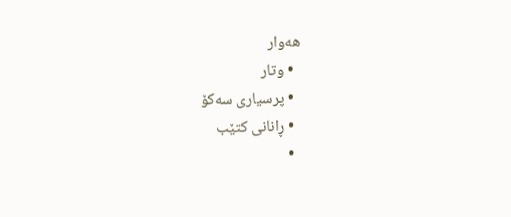هەوار
  • وتار
  • پرسیاری سەکۆ
  • ڕانانی کتێب
  •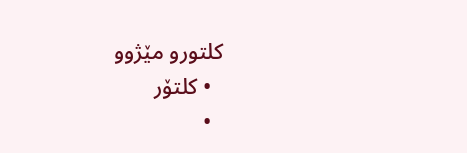کلتورو مێژوو
  • کلتۆر
  •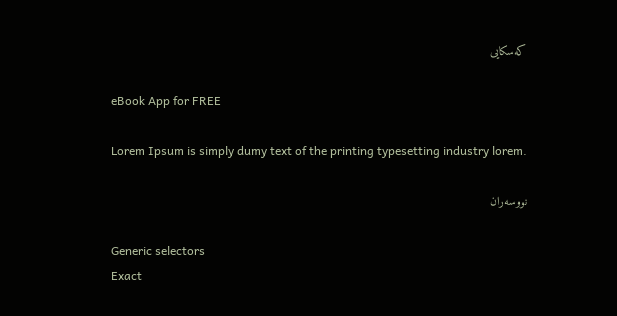کەسکایی

eBook App for FREE

Lorem Ipsum is simply dumy text of the printing typesetting industry lorem.

نووسەران

Generic selectors
Exact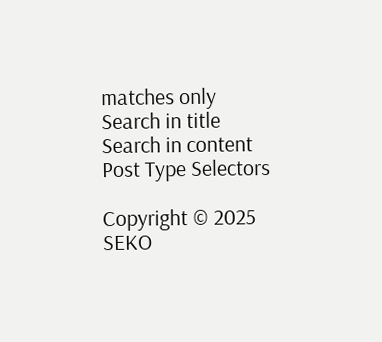matches only
Search in title
Search in content
Post Type Selectors

Copyright © 2025 SEKO